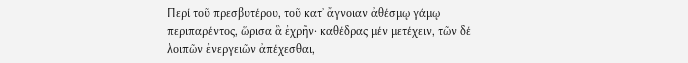Περί τοῦ πρεσβυτέρου, τοῦ κατ᾿ ἄγνοιαν ἀθέσμῳ γάμῳ περιπαρέντος, ὥρισα ἃ ἐχρῆν· καθέδρας μέν μετέχειν, τῶν δέ λοιπῶν ἐνεργειῶν ἀπέχεσθαι,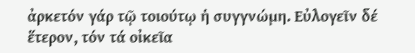ἀρκετόν γάρ τῷ τοιούτῳ ἡ συγγνώμη. Εὐλογεῖν δέ ἕτερον, τόν τά οἰκεῖα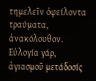τημελεῖν ὀφείλοντα τραύματα, ἀνακόλουθον. Εὐλογία γάρ, ἁγιασμοῦ μετάδοσίς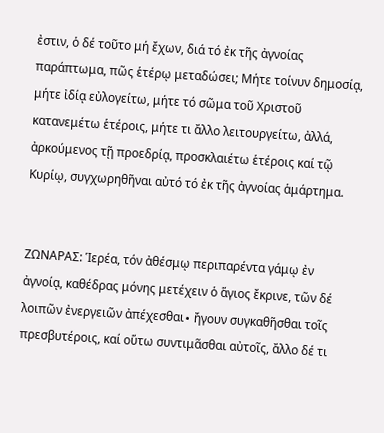ἐστιν, ὁ δέ τοῦτο μή ἔχων, διά τό ἐκ τῆς ἀγνοίας παράπτωμα, πῶς ἑτέρῳ μεταδώσει; Μήτε τοίνυν δημοσίᾳ, μήτε ἰδίᾳ εὐλογείτω, μήτε τό σῶμα τοῦ Χριστοῦ κατανεμέτω ἑτέροις, μήτε τι ἄλλο λειτουργείτω, ἀλλά, ἀρκούμενος τῇ προεδρίᾳ, προσκλαιέτω ἑτέροις καί τῷ Κυρίῳ, συγχωρηθῆναι αὐτό τό ἐκ τῆς ἀγνοίας ἁμάρτημα.


ΖΩΝΑΡΑΣ: Ἱερέα, τόν ἀθέσμῳ περιπαρέντα γάμῳ ἐν ἀγνοίᾳ, καθέδρας μόνης μετέχειν ὁ ἅγιος ἔκρινε, τῶν δέ λοιπῶν ἐνεργειῶν ἀπέχεσθαι∙ ἤγουν συγκαθῆσθαι τοῖς πρεσβυτέροις, καί οὕτω συντιμᾶσθαι αὐτοῖς, ἄλλο δέ τι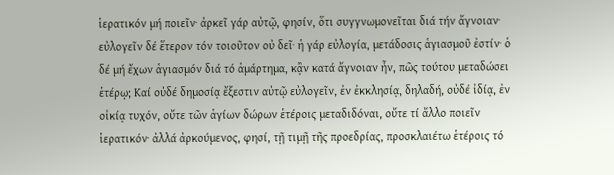ἱερατικόν μή ποιεῖν∙ ἀρκεῖ γάρ αὐτῷ, φησίν, ὅτι συγγνωμονεῖται διά τήν ἄγνοιαν∙ εὐλογεῖν δέ ἕτερον τόν τοιοῦτον οὐ δεῖ∙ ἡ γάρ εὐλογία, μετάδοσις ἁγιασμοῦ ἐστίν∙ ὁ δέ μή ἔχων ἁγιασμόν διά τό ἁμάρτημα, κᾂν κατά ἄγνοιαν ἦν, πῶς τούτου μεταδώσει ἑτέρῳ; Καί οὐδέ δημοσίᾳ ἔξεστιν αὐτῷ εὐλογεῖν, ἐν ἐκκλησίᾳ, δηλαδή, οὐδέ ἰδίᾳ, ἐν οἰκίᾳ τυχόν, οὔτε τῶν ἁγίων δώρων ἑτέροις μεταδιδόναι, οὔτε τί ἄλλο ποιεῖν ἱερατικόν∙ ἀλλά ἀρκούμενος, φησί, τῇ τιμῇ τῆς προεδρίας, προσκλαιέτω ἑτέροις τό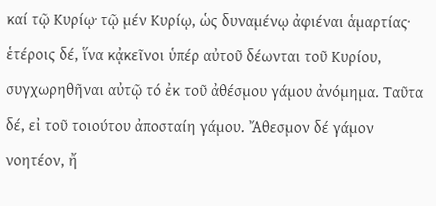καί τῷ Κυρίῳ∙ τῷ μέν Κυρίῳ, ὡς δυναμένῳ ἀφιέναι ἁμαρτίας∙ ἑτέροις δέ, ἵνα κᾀκεῖνοι ὑπέρ αὐτοῦ δέωνται τοῦ Κυρίου, συγχωρηθῆναι αὐτῷ τό ἐκ τοῦ ἀθέσμου γάμου ἀνόμημα. Ταῦτα δέ, εἰ τοῦ τοιούτου ἀποσταίη γάμου. Ἄθεσμον δέ γάμον νοητέον, ἤ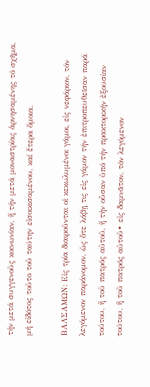τήν μετά συγγενοῦς κοινωνίαν, ἤ τήν μετά μοναστρίας ἀρνησαμένης τό σχῆμα, μή εἰδότος τοῦτο τοῦ ταύτην εἰσοικισαμένου, καί ἕτερα ὅμοια.

ΒΑΛΣΑΜΩΝ: Εἰς τρία διαιροῦνται οἱ κεκωλυμένοι γάμοι, εἰς νεφάριον, τόν λεγόμενον παράνομον, ὡς ὅτε λάβῃ τις εἰς γάμον τήν ἐπιτροπευθεῖσαν παρά τούτου, ἤ τοῦ πατρός αὐτοῦ, ἤ τήν οὖσαν ὑπό τήν πρακτορικήν ἐξουσίαν τούτου, ἤ τοῦ πατρός αὐτοῦ∙ εἰς δαμνᾶτον, τόν λεγόμενον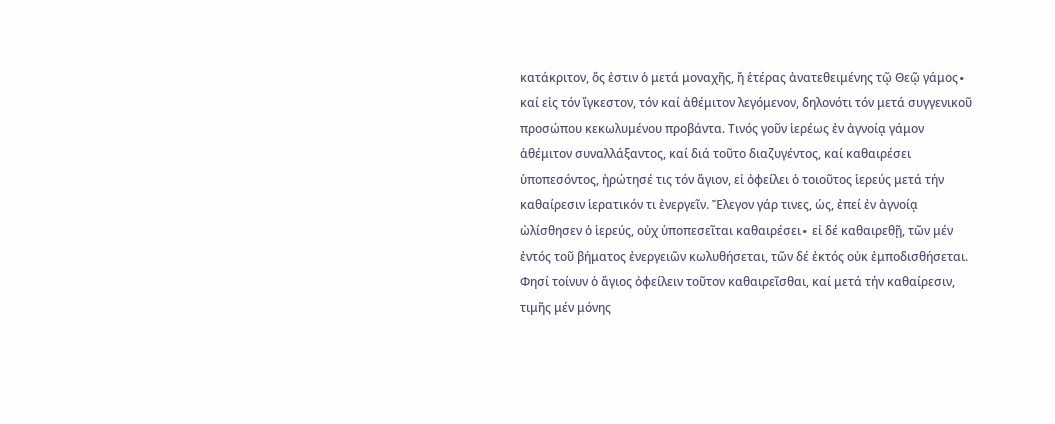κατάκριτον, ὅς ἐστιν ὁ μετά μοναχῆς, ἤ ἑτέρας ἀνατεθειμένης τῷ Θεῷ γάμος∙ καί εἰς τόν ἴγκεστον, τόν καί ἀθέμιτον λεγόμενον, δηλονότι τόν μετά συγγενικοῦ προσώπου κεκωλυμένου προβάντα. Τινός γοῦν ἱερέως ἐν ἀγνοίᾳ γάμον ἀθέμιτον συναλλάξαντος, καί διά τοῦτο διαζυγέντος, καί καθαιρέσει ὑποπεσόντος, ἠρώτησέ τις τόν ἅγιον, εἰ ὀφείλει ὁ τοιοῦτος ἱερεύς μετά τήν καθαίρεσιν ἱερατικόν τι ἐνεργεῖν. Ἔλεγον γάρ τινες, ὡς, ἐπεί ἐν ἀγνοίᾳ ὠλίσθησεν ὁ ἱερεύς, οὐχ ὑποπεσεῖται καθαιρέσει∙ εἰ δέ καθαιρεθῇ, τῶν μέν ἐντός τοῦ βήματος ἐνεργειῶν κωλυθήσεται, τῶν δέ ἐκτός οὐκ ἐμποδισθήσεται. Φησί τοίνυν ὁ ἄγιος ὀφείλειν τοῦτον καθαιρεῖσθαι, καί μετά τήν καθαίρεσιν, τιμῆς μέν μόνης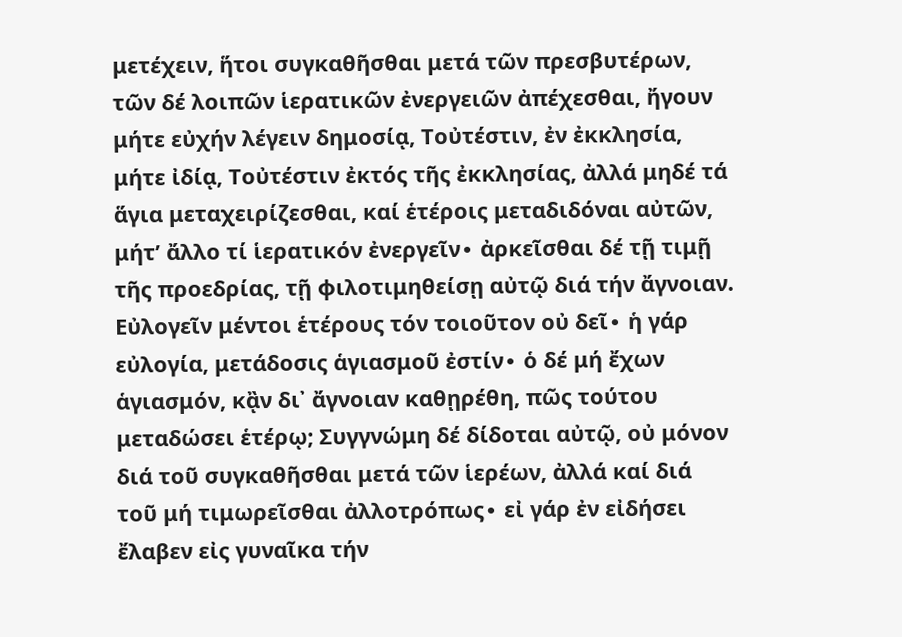μετέχειν, ἥτοι συγκαθῆσθαι μετά τῶν πρεσβυτέρων, τῶν δέ λοιπῶν ἱερατικῶν ἐνεργειῶν ἀπέχεσθαι, ἤγουν μήτε εὐχήν λέγειν δημοσίᾳ, Τοὐτέστιν, ἐν ἐκκλησία, μήτε ἰδίᾳ, Τοὐτέστιν ἐκτός τῆς ἐκκλησίας, ἀλλά μηδέ τά ἅγια μεταχειρίζεσθαι, καί ἑτέροις μεταδιδόναι αὐτῶν, μήτ’ ἄλλο τί ἱερατικόν ἐνεργεῖν∙ ἀρκεῖσθαι δέ τῇ τιμῇ τῆς προεδρίας, τῇ φιλοτιμηθείσῃ αὐτῷ διά τήν ἄγνοιαν. Εὐλογεῖν μέντοι ἑτέρους τόν τοιοῦτον οὐ δεῖ∙ ἡ γάρ εὐλογία, μετάδοσις ἁγιασμοῦ ἐστίν∙ ὁ δέ μή ἔχων ἁγιασμόν, κᾂν δι᾽ ἄγνοιαν καθῃρέθη, πῶς τούτου μεταδώσει ἑτέρῳ; Συγγνώμη δέ δίδοται αὐτῷ, οὐ μόνον διά τοῦ συγκαθῆσθαι μετά τῶν ἱερέων, ἀλλά καί διά τοῦ μή τιμωρεῖσθαι ἀλλοτρόπως∙ εἰ γάρ ἐν εἰδήσει ἔλαβεν εἰς γυναῖκα τήν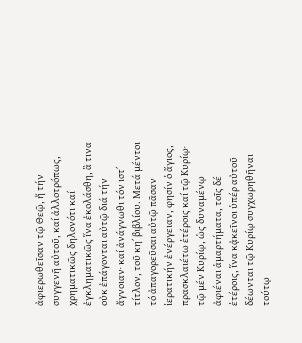ἀφιερωθεῖσαν τῷ Θεῷ, ἤ τήν συγγενῆ αὐτοῦ, καί ἀλλοτρόπως, χρηματικῶς δηλονότι καί ἐγκληματικῶς ἵνα ἐκολάσθη, ἃ τινα οὐκ ἐπάγονται αὐτῷ διά τήν ἄγνοιαν∙ καί ἀνάγνωθι τόν ιστ΄ τίτλον, τοῦ κη΄ βιβλίου. Μετά μέντοι τό ἀπαγορεῦσαι αὐτῷ πᾶσαν ἱερατικήν ἐνέργειαν, φησίν ὁ ἅγιος, πρασκλαιέτω ἑτέροις καί τῷ Κυρίῳ∙ τῷ μέν Κυρίῳ, ὡς δυναμένῳ ἀφιέναι ἁμαρτήματα, τοῖς δέ ἑτέροις, ἵνα κᾀκεῖνοι ὑπέρ αὐτοῦ δέωνται τῷ Κυρίῳ συγχωρηθῆναι τούτῳ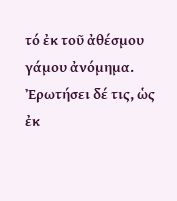τό ἐκ τοῦ ἀθέσμου γάμου ἀνόμημα. Ἐρωτήσει δέ τις, ὡς ἐκ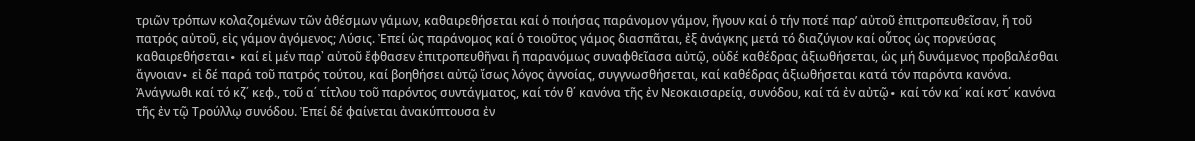τριῶν τρόπων κολαζομένων τῶν ἀθέσμων γάμων, καθαιρεθήσεται καί ὁ ποιήσας παράνομον γάμον, ἤγουν καί ὁ τήν ποτέ παρ’ αὐτοῦ ἐπιτροπευθεῖσαν, ἤ τοῦ πατρός αὐτοῦ, εἰς γάμον ἀγόμενος; Λύσις. Ἐπεί ὡς παράνομος καί ὁ τοιοῦτος γάμος διασπᾶται, ἐξ ἀνάγκης μετά τό διαζύγιον καί οὗτος ὡς πορνεύσας καθαιρεθήσεται∙ καί εἰ μέν παρ᾽ αὐτοῦ ἔφθασεν ἐπιτροπευθῆναι ἤ παρανόμως συναφθεῖασα αὐτῷ, οὐδέ καθέδρας ἀξιωθήσεται, ὡς μή δυνάμενος προβαλέσθαι ἄγνοιαν∙ εἰ δέ παρά τοῦ πατρός τούτου, καί βοηθήσει αὐτῷ ἴσως λόγος ἀγνοίας, συγγνωσθήσεται, καί καθέδρας ἀξιωθήσεται κατά τόν παρόντα κανόνα. Ἀνάγνωθι καί τό κζ΄ κεφ., τοῦ α΄ τίτλου τοῦ παρόντος συντάγματος, καί τόν θ΄ κανόνα τῆς ἐν Νεοκαισαρείᾳ, συνόδου, καί τά ἐν αὐτῷ∙ καί τόν κα΄ καί κστ΄ κανόνα τῆς ἐν τῷ Τρούλλῳ συνόδου. Ἐπεί δέ φαίνεται ἀνακύπτουσα ἐν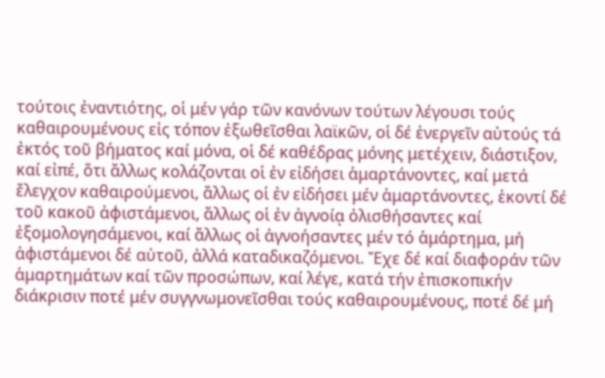τούτοις ἐναντιότης, οἱ μέν γάρ τῶν κανόνων τούτων λέγουσι τούς καθαιρουμένους εἰς τόπον ἐξωθεῖσθαι λαϊκῶν, οἱ δέ ἐνεργεῖν αὐτούς τά ἐκτός τοῦ βήματος καί μόνα, οἱ δέ καθέδρας μόνης μετέχειν, διάστιξον, καί εἰπέ, ὅτι ἄλλως κολάζονται οἱ ἐν εἰδήσει ἁμαρτάνοντες, καί μετά ἔλεγχον καθαιρούμενοι, ἄλλως οἱ ἐν εἰδήσει μέν ἁμαρτάνοντες, ἑκοντί δέ τοῦ κακοῦ ἀφιστάμενοι, ἄλλως οἱ ἐν ἀγνοίᾳ ὀλισθήσαντες καί ἐξομολογησάμενοι, καί ἄλλως οἱ ἀγνοήσαντες μέν τό ἁμάρτημα, μή ἀφιστάμενοι δέ αὐτοῦ, ἀλλά καταδικαζόμενοι. Ἔχε δέ καί διαφοράν τῶν ἁμαρτημάτων καί τῶν προσώπων, καί λέγε, κατά τήν ἐπισκοπικήν διάκρισιν ποτέ μέν συγγνωμονεῖσθαι τούς καθαιρουμένους, ποτέ δέ μή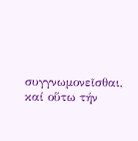συγγνωμονεῖσθαι, καί οὕτω τήν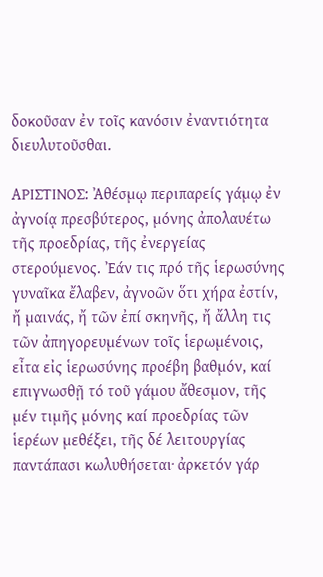δοκοῦσαν ἐν τοῖς κανόσιν ἐναντιότητα διευλυτοῦσθαι.

ΑΡΙΣΤΙΝΟΣ: Ἀθέσμῳ περιπαρείς γάμῳ ἐν ἀγνοίᾳ πρεσβύτερος, μόνης ἀπολαυέτω τῆς προεδρίας, τῆς ἐνεργείας στερούμενος. Ἐάν τις πρό τῆς ἱερωσύνης γυναῖκα ἔλαβεν, ἀγνοῶν ὅτι χήρα ἐστίν, ἤ μαινάς, ἤ τῶν ἐπί σκηνῆς, ἤ ἄλλη τις τῶν ἀπηγορευμένων τοῖς ἱερωμένοις, εἶτα εἰς ἱερωσύνης προέβη βαθμόν, καί επιγνωσθῇ τό τοῦ γάμου ἄθεσμον, τῆς μέν τιμῆς μόνης καί προεδρίας τῶν ἱερέων μεθέξει, τῆς δέ λειτουργίας παντάπασι κωλυθήσεται∙ ἀρκετόν γάρ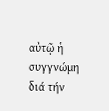αὐτῷ ἡ συγγνώμη διά τήν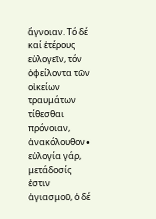ἄγνοιαν. Τό δέ καί ἑτέρους εὐλογεῖν, τόν ὀφείλοντα τῶν οἰκείων τραυμάτων τίθεσθαι πρόνοιαν, ἀνακόλουθον∙ εὐλογία γάρ, μετάδοσίς ἐστιν ἁγιασμοῦ, ὁ δέ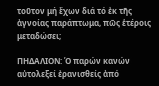τοῦτον μή ἔχων διά τό ἐκ τῆς ἀγνοίας παράπτωμα, πῶς ἑτέροις μεταδώσει;

ΠΗΔΑΛΙΟΝ: Ὁ παρών κανών αὐτολεξεί ἐρανισθείς ἀπό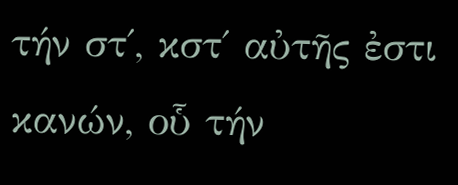τήν στ΄, κστ΄ αὐτῆς ἐστι κανών, οὗ τήν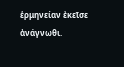ἑρμηνείαν ἐκεῖσε ἀνάγνωθι.